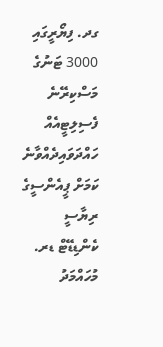ގދ. ފިޔޯރީގައި 3000 ޓަނުގެ މަސްކިރޭނެ ފެސިލިޓީއެއް ހައްދަވައިދެއްވާނެ ކަމަށް ޕީއެންސީގެ ރިޔާސީ ކެންޑިޑޭޓް ޑރ. މުހައްމަދު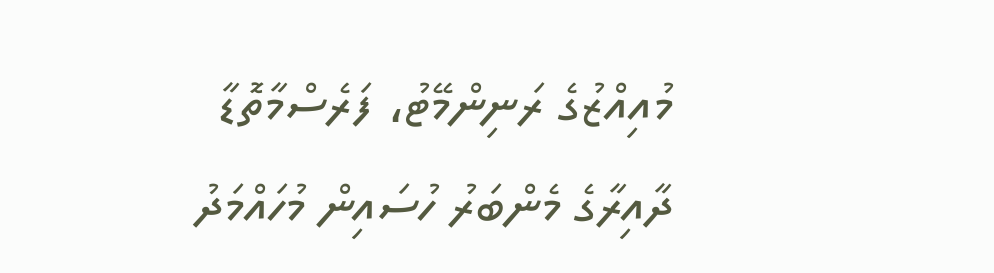މުއިއްޒުގެ ރަނިންމޭޓު، ފަރެސްމާތޮޑާ ދާއިރާގެ މެންބަރު ހުސައިން މުހައްމަދު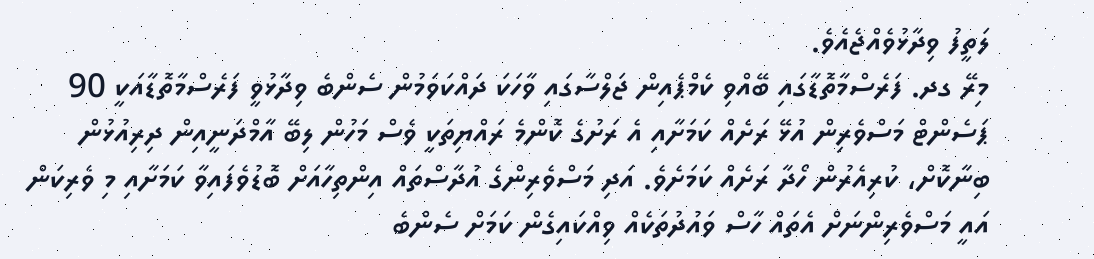ލަތީފު ވިދާޅުވެއްޖެއެވެ.
މިރޭ ގދ. ފަރެސްމާތޮޑާގައި ބޭއްވި ކެމްޕެއިން ޖަލްސާގައި ވާހަކަ ދައްކަވަމުން ސެންބެ ވިދާޅުވީ ފަރެސްމާތޮޑާއަކީ 90 ޕަސެންޓް މަސްވެރިން އުޅޭ ރަށެއް ކަމަށާއި އެ ރަށުގެ ކޮންމެ ރައްޔިތަކީ ވެސް މަހުން ލިބޭ އާމްދަނީއިން ދިރިއުޅުން ބިނާކޮށް، ކުރިއެރުން ހޯދާ ރަށެއް ކަމަށެވެ. އަދި މަސްވެރިންގެ އުދާސްތައް އިންތިހާއަށް ބޮޑުވެފައިވާ ކަމަށާއި މި ވެރިކަން އައީ މަސްވެރިންނަށް އެތައް ހާސް ވައުދުތަކެއް ވިއްކައިގެން ކަމަށް ސެންބެ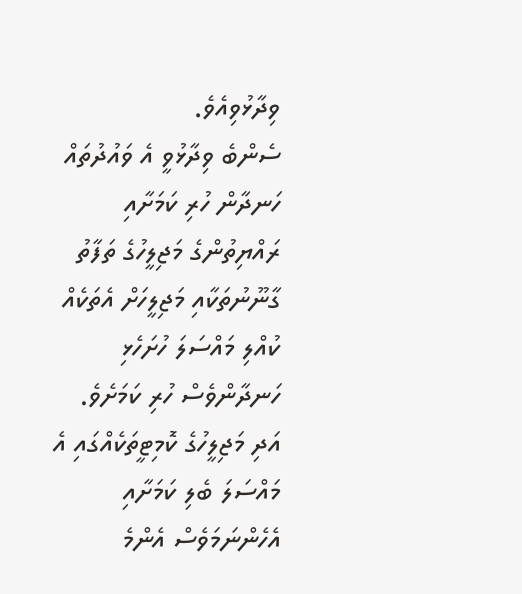ވިދާޅުވިއެވެ.
ސެންބެ ވިދާޅުވީ އެ ވައުދުތައް ހަނދާން ހުރި ކަމަށާއި ރައްޔިތުންގެ މަޖިލީހުގެ ތަފާތު ގާނޫނުތަކާއި މަޖިލީހަށް އެތަކެއް ކުއްލި މައްސަލަ ހުށަހެޅި ހަނދާންވެސް ހުރި ކަމަށެވެ. އަދި މަޖިލީހުގެ ކޮމިޓީތަކެއްގައި އެ މައްސަލަ ބެލި ކަމަށާއި އެހެންނަމަވެސް އެންމެ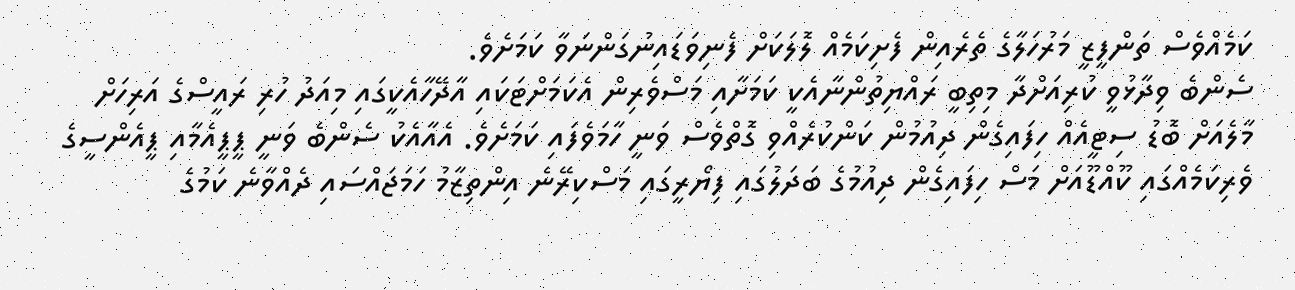ކަމެއްވެސް ތަންފީޒީ މަރުހަލާގެ ތެރެއިން ފެށިކަމެއް ލޮލަކަށް ފެނިވަޑައިނުގަންނަވާ ކަމަށެވެ.
ސެންބެ ވިދާޅުވީ ކުރިއަށްދާ މިތިބީ ރައްޔިތުންނާއެކީ ކަމަށާއި މަސްވެރިން އެކަމަށްޓަކައި އާދޭހާއެކީގައި މިއަދު ހުރި ރައީސްގެ އަރިހަށް މާލެއަށް ބޮޑު ސިޓީއެއް ހިފައިގެން ދިއުމުން ކަންކުރެއްވި ގޮތްވެސް ވަނީ ހާމަވެފައި ކަމަށެވެ. އެއާއެކު ސެންބެ ވަނީ ޕީޕީއެމާއި ޕީއެންސީގެ ވެރިކަމެއްގައި ކޫއްޑޫއަށް މަސް ހިފައިގެން ދިއުމުގެ ބަދަލުގައި ފިޔޯރީގައި މަސްކިރޭނެ އިންތިޒާމު ހަމަޖައްސައި ދެއްވާނެ ކަމުގެ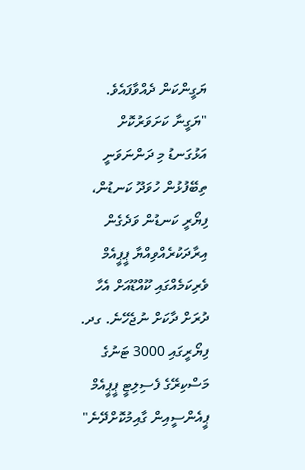ޔަގީންކަން ދެއްވާފައެވެ.
"ޔަގީނާ ކަށަވަރުކޮށް އަޅުގަނޑު މި ދަންނަވަނީ ތިބޭފުޅުން ހުވަދޫ ކަނޑުން، ފިޔޯރީ ކަނޑުން ވަދެގެން އިރާދަކުރެއްވިއްޔާ ޕީޕީއެމް ވެރިކަމެއްގައި ކޫއްޑޫއަށް އެހާ ދުރަށް ދާކަށް ނުޖެހޭނެ. ގދ. ފިޔޯރީގައި 3000 ޓަނުގެ މަސްކިރޭގެ ފެސިލިޓީ ޕީޕީއެމް ޕީއެންސީއިން ގާއިމުކޮށްދޭނެ"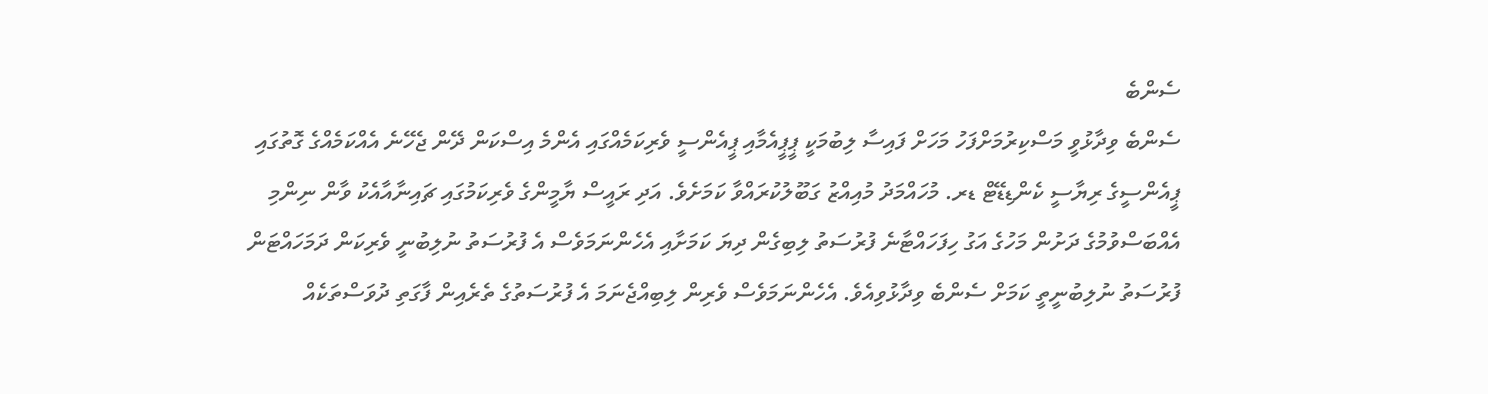ސެންބެ
ސެންބެ ވިދާޅުވީ މަސްކިރުމަށްފަހު މަހަށް ފައިސާ ލިބުމަކީ ޕީޕީއެމާއި ޕީއެންސީ ވެރިކަމެއްގައި އެންމެ އިސްކަން ދޭން ޖެހޭނެ އެއްކަމެއްގެ ގޮތުގައި ޕީއެންސީގެ ރިޔާސީ ކެންޑިޑޭޓް ޑރ. މުހައްމަދު މުއިއްޒު ގަބޫލުކުރައްވާ ކަމަށެވެ. އަދި ރައީސް ޔާމީންގެ ވެރިކަމުގައި ޗައިނާއާއެކު ވާން ނިންމި އެއްބަސްވުމުގެ ދަށުން މަހުގެ އަގު ހިފަހައްޓާނެ ފުރުސަތު ލިބިގެން ދިޔަ ކަމަށާއި އެހެންނަމަވެސް އެ ފުރުސަތު ނުލިބުނީ ވެރިކަން ދަމަހައްޓަން ފުރުސަތު ނުލިބުނީތީ ކަމަށް ސެންބެ ވިދާޅުވިއެވެ. އެހެންނަމަވެސް ވެރިން ލިބިއްޖެނަމަ އެ ފުރުސަތުގެ ތެރެއިން ފާގަތި ދުވަސްތަކެއް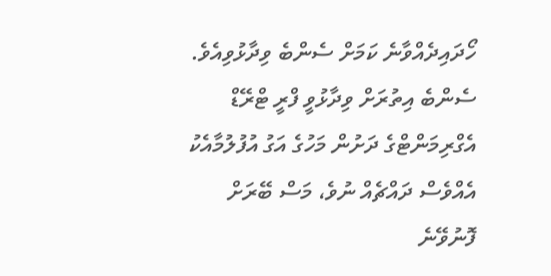ހޯދައިދެއްވާނެ ކަމަށް ސެންބެ ވިދާޅުވިއެވެ.
ސެންބެ އިތުރަށް ވިދާޅުވީ ފްރީ ޓްރޭޑް އެގްރިމަންޓްގެ ދަށުން މަހުގެ އަގު އުފުލުމާއެކު އެއްވެސް ދައްޗެއް ނުވެ، މަސް ބޭރަށް ފޮނުވޭނެ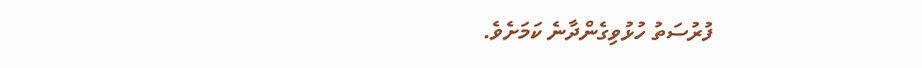ފުރުސަތު ހުޅުވިގެންދާނެ ކަމަށެވެ.